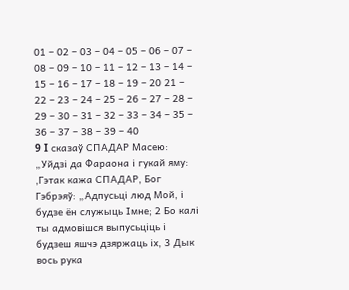01 – 02 – 03 – 04 – 05 – 06 – 07 – 08 – 09 – 10 – 11 – 12 – 13 – 14 – 15 – 16 – 17 – 18 – 19 – 20 21 – 22 – 23 – 24 – 25 – 26 – 27 – 28 – 29 – 30 – 31 – 32 – 33 – 34 – 35 – 36 – 37 – 38 – 39 – 40
9 I сказаў СПАДАР Масею: „Уйдзі да Фараона і гукай яму: ,Гэтак кажа СПАДАР, Бог Гэбрэяў: „Адпусьці люд Мой, і будзе ён служыць Імне; 2 Бо калі ты адмовішся выпусьціць і будзеш яшчэ дзяржаць іх, 3 Дык вось рука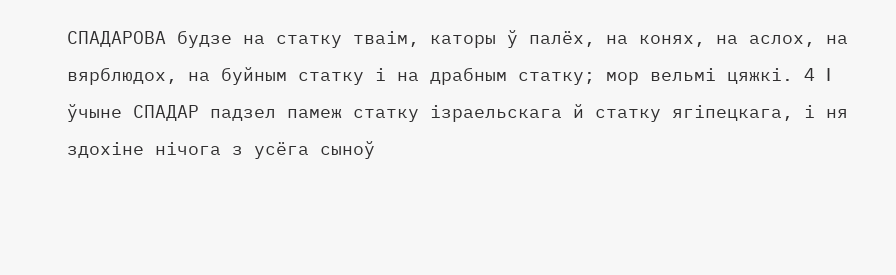СПАДАРОВА будзе на статку тваім, каторы ў палёх, на конях, на аслох, на вярблюдох, на буйным статку і на драбным статку; мор вельмі цяжкі. 4 I ўчыне СПАДАР падзел памеж статку ізраельскага й статку ягіпецкага, і ня здохіне нічога з усёга сыноў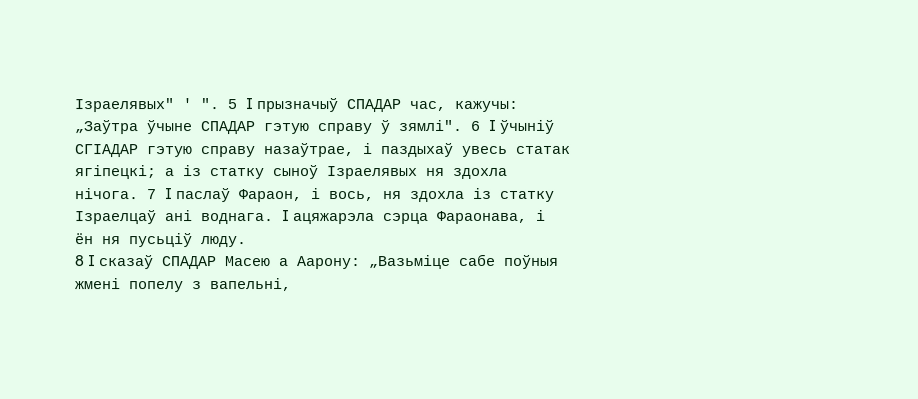Ізраелявых" ' ". 5 I прызначыў СПАДАР час, кажучы: „Заўтра ўчыне СПАДАР гэтую справу ў зямлі". 6 I ўчыніў СГІАДАР гэтую справу назаўтрае, і паздыхаў увесь статак ягіпецкі; а із статку сыноў Ізраелявых ня здохла нічога. 7 I паслаў Фараон, і вось, ня здохла із статку Ізраелцаў ані воднага. I ацяжарэла сэрца Фараонава, і ён ня пусьціў люду.
8 I сказаў СПАДАР Масею а Аарону: „Вазьміце сабе поўныя жмені попелу з вапельні,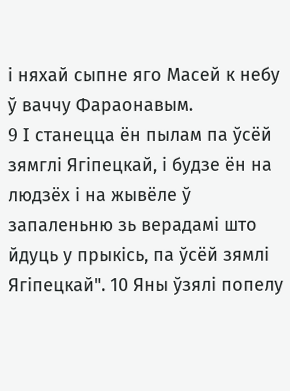і няхай сыпне яго Масей к небу ў ваччу Фараонавым.
9 I станецца ён пылам па ўсёй зямглі Ягіпецкай, і будзе ён на людзёх і на жывёле ў запаленьню зь верадамі што йдуць у прыкісь, па ўсёй зямлі Ягіпецкай". 10 Яны ўзялі попелу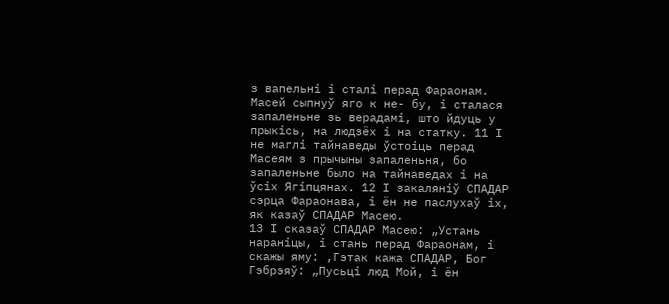з вапельні і сталі перад Фараонам. Масей сыпнуў яго к не- бу, і сталася запаленьне зь верадамі, што йдуць у прыкісь, на людзёх і на статку. 11 I не маглі тайнаведы ўстоіць перад Масеям з прычыны запаленьня, бо запаленьне было на тайнаведах і на ўсіх Ягіпцянах. 12 I закаляніў СПАДАР сэрца Фараонава, і ён не паслухаў іх, як казаў СПАДАР Масею.
13 I сказаў СПАДАР Масею: „Устань нараніцы, і стань перад Фараонам, і скажы яму: ,Гэтак кажа СПАДАР, Бог Гэбрэяў: „Пусьці люд Мой, і ён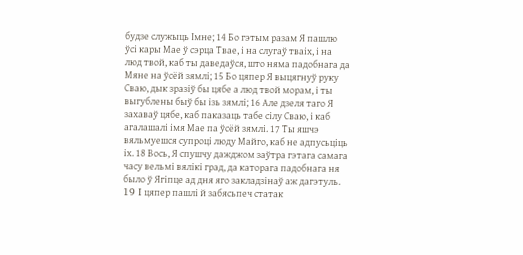будзе служыць Імне; 14 Бо гэтым разам Я пашлю ўсі кары Мае ў сэрца Твае, і на слугаў тваіх, і на люд твой, каб ты даведаўся, што няма падобнага да Мяне на ўсёй зямлі; 15 Бо цяпер Я выцягнуў руку Сваю, дык зразіў бы цябе а люд твой морам, і ты выгублены быў бы ізь зямлі; 16 Але дзеля таго Я захаваў цябе, каб паказаць табе сілу Сваю, і каб агалашалі імя Мае па ўсёй зямлі. 17 Ты яшчэ вяльмуешся супроці люду Майго, каб не адпусьціць іх. 18 Вось, Я спушчу дажджом заўтра гэтага самага часу вельмі вялікі град, да каторага падобнага ня было ў Ягіпце ад дня яго закладзінаў аж дагэтуль. 19 I цяпер пашлі й забясьпеч статак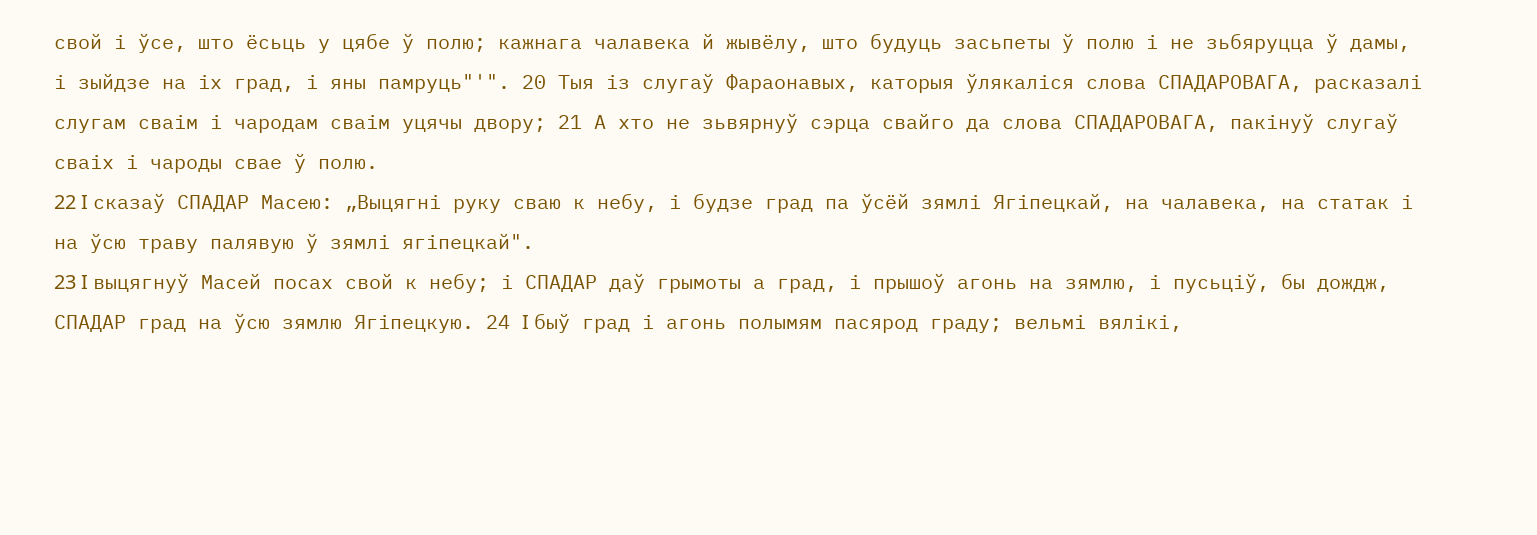свой і ўсе, што ёсьць у цябе ў полю; кажнага чалавека й жывёлу, што будуць засьпеты ў полю і не зьбяруцца ў дамы, і зыйдзе на іх град, і яны памруць"'". 20 Тыя із слугаў Фараонавых, каторыя ўлякаліся слова СПАДАРОВАГА, расказалі слугам сваім і чародам сваім уцячы двору; 21 А хто не зьвярнуў сэрца свайго да слова СПАДАРОВАГА, пакінуў слугаў сваіх і чароды свае ў полю.
22 I сказаў СПАДАР Масею: „Выцягні руку сваю к небу, і будзе град па ўсёй зямлі Ягіпецкай, на чалавека, на статак і на ўсю траву палявую ў зямлі ягіпецкай".
23 I выцягнуў Масей посах свой к небу; і СПАДАР даў грымоты а град, і прышоў агонь на зямлю, і пусьціў, бы дождж, СПАДАР град на ўсю зямлю Ягіпецкую. 24 I быў град і агонь полымям пасярод граду; вельмі вялікі,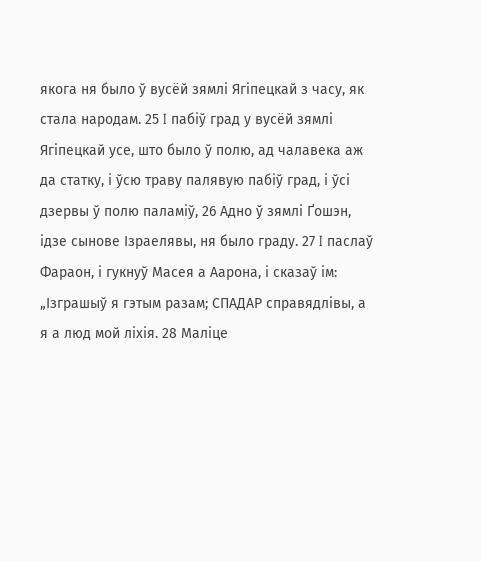якога ня было ў вусёй зямлі Ягіпецкай з часу, як стала народам. 25 I пабіў град у вусёй зямлі Ягіпецкай усе, што было ў полю, ад чалавека аж да статку, і ўсю траву палявую пабіў град, і ўсі дзервы ў полю паламіў, 26 Адно ў зямлі Ґошэн, ідзе сынове Ізраелявы, ня было граду. 27 I паслаў Фараон, і гукнуў Масея а Аарона, і сказаў ім: „Ізграшыў я гэтым разам; СПАДАР справядлівы, а я а люд мой ліхія. 28 Маліце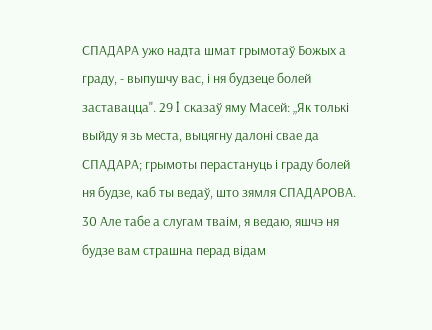СПАДАРА ужо надта шмат грымотаў Божых а граду, - выпушчу вас, і ня будзеце болей заставацца". 29 I сказаў яму Масей: „Як толькі выйду я зь места, выцягну далоні свае да СПАДАРА; грымоты перастануць і граду болей ня будзе, каб ты ведаў, што зямля СПАДАРОВА. 30 Але табе а слугам тваім, я ведаю, яшчэ ня будзе вам страшна перад відам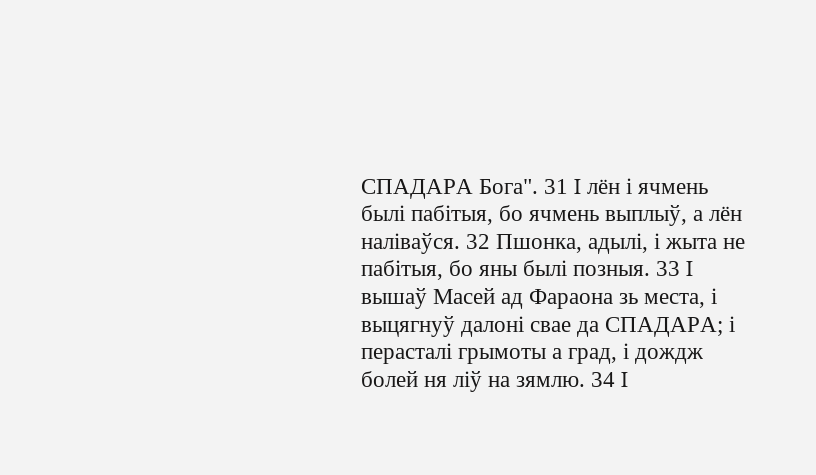СПАДАРА Бога". 31 I лён і ячмень былі пабітыя, бо ячмень выплыў, а лён наліваўся. 32 Пшонка, адылі, і жыта не пабітыя, бо яны былі позныя. 33 I вышаў Масей ад Фараона зь места, і выцягнуў далоні свае да СПАДАРА; і перасталі грымоты а град, і дождж болей ня ліў на зямлю. 34 I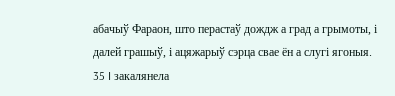абачыў Фараон, што перастаў дождж а град а грымоты, і далей грашыў, і ацяжарыў сэрца свае ён а слугі ягоныя. 35 I закалянела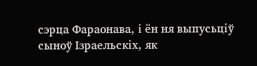сэрца Фараонава, і ён ня выпусьціў сыноў Ізраельскіх, як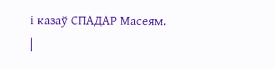і казаў СПАДАР Масеям.
|